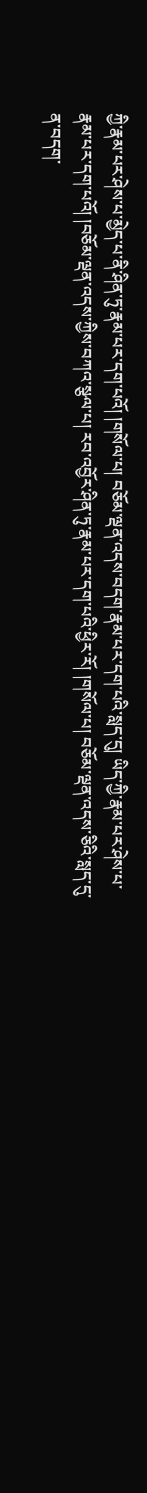ཀྱི་རྣམ་པར་ཤེས་པ་མྱེད་པ་ནི་ཤིན་ཏུ་རྣམ་པར་དག་པའོ། །གསོལ་པ། བཅོམ་ལྡན་འདས་བདག་རྣམ་པར་དག་པའི་སླད་དུ། ཡིད་ཀྱི་རྣམ་པར་ཤེས་པ་རྣམ་པར་དག་པའོ། །བཅོམ་ལྡན་འདས་ཀྱིས་བཀའ་སྩལ་པ། རབ་འབྱོར་ཤིན་ཏུ་རྣམ་པར་དག་པའི་ཕྱིར་རོ། །གསོལ་པ། བཅོམ་ལྡན་འདས་ཅིའི་སླད་དུ་ན་བདག་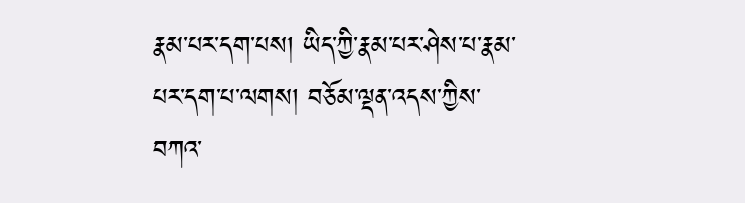རྣམ་པར་དག་པས། ཡིད་ཀྱི་རྣམ་པར་ཤེས་པ་རྣམ་པར་དག་པ་ལགས། བཅོམ་ལྡན་འདས་ཀྱིས་བཀའ་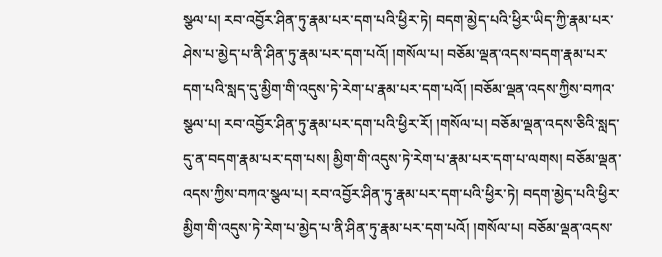སྩལ་པ། རབ་འབྱོར་ཤིན་ཏུ་རྣམ་པར་དག་པའི་ཕྱིར་ཏེ། བདག་མྱེད་པའི་ཕྱིར་ཡིད་ཀྱི་རྣམ་པར་ཤེས་པ་མྱེད་པ་ནི་ཤིན་ཏུ་རྣམ་པར་དག་པའོ། །གསོལ་པ། བཅོམ་ལྡན་འདས་བདག་རྣམ་པར་དག་པའི་སླད་དུ་མྱིག་གི་འདུས་ཏེ་རེག་པ་རྣམ་པར་དག་པའོ། །བཅོམ་ལྡན་འདས་ཀྱིས་བཀའ་སྩལ་པ། རབ་འབྱོར་ཤིན་ཏུ་རྣམ་པར་དག་པའི་ཕྱིར་རོ། །གསོལ་པ། བཅོམ་ལྡན་འདས་ཅིའི་སླད་དུ་ན་བདག་རྣམ་པར་དག་པས། མྱིག་གི་འདུས་ཏེ་རེག་པ་རྣམ་པར་དག་པ་ལགས། བཅོམ་ལྡན་འདས་ཀྱིས་བཀའ་སྩལ་པ། རབ་འབྱོར་ཤིན་ཏུ་རྣམ་པར་དག་པའི་ཕྱིར་ཏེ། བདག་མྱེད་པའི་ཕྱིར་མྱིག་གི་འདུས་ཏེ་རེག་པ་མྱེད་པ་ནི་ཤིན་ཏུ་རྣམ་པར་དག་པའོ། །གསོལ་པ། བཅོམ་ལྡན་འདས་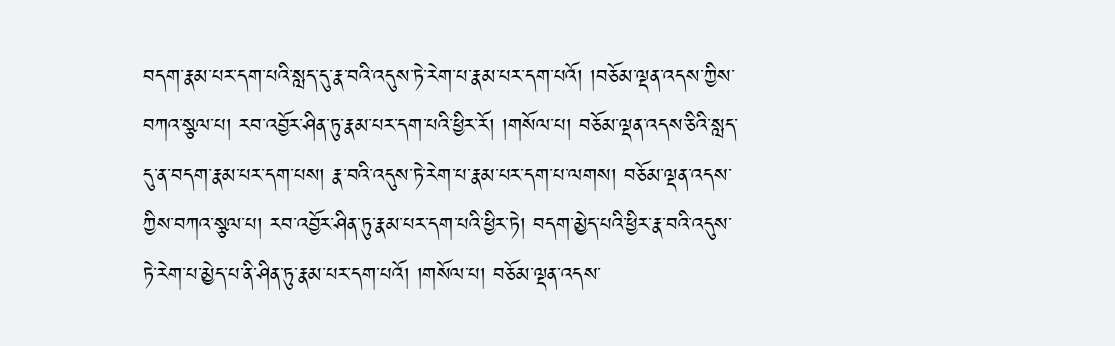བདག་རྣམ་པར་དག་པའི་སླད་དུ་རྣ་བའི་འདུས་ཏེ་རེག་པ་རྣམ་པར་དག་པའོ། །བཅོམ་ལྡན་འདས་ཀྱིས་བཀའ་སྩལ་པ། རབ་འབྱོར་ཤིན་ཏུ་རྣམ་པར་དག་པའི་ཕྱིར་རོ། །གསོལ་པ། བཅོམ་ལྡན་འདས་ཅིའི་སླད་དུ་ན་བདག་རྣམ་པར་དག་པས། རྣ་བའི་འདུས་ཏེ་རེག་པ་རྣམ་པར་དག་པ་ལགས། བཅོམ་ལྡན་འདས་ཀྱིས་བཀའ་སྩལ་པ། རབ་འབྱོར་ཤིན་ཏུ་རྣམ་པར་དག་པའི་ཕྱིར་ཏེ། བདག་མྱེད་པའི་ཕྱིར་རྣ་བའི་འདུས་ཏེ་རེག་པ་མྱེད་པ་ནི་ཤིན་ཏུ་རྣམ་པར་དག་པའོ། །གསོལ་པ། བཅོམ་ལྡན་འདས་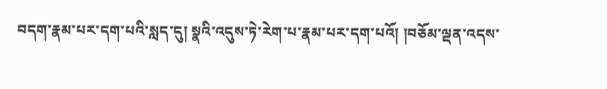བདག་རྣམ་པར་དག་པའི་སླད་དུ། སྣའི་འདུས་ཏེ་རེག་པ་རྣམ་པར་དག་པའོ། །བཅོམ་ལྡན་འདས་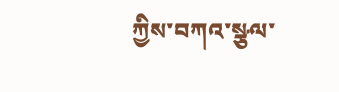ཀྱིས་བཀའ་སྩལ་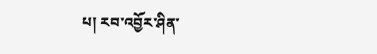པ། རབ་འབྱོར་ཤིན་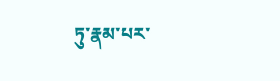ཏུ་རྣམ་པར་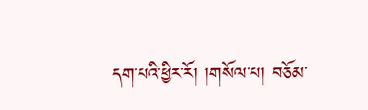དག་པའི་ཕྱིར་རོ། །གསོལ་པ། བཅོམ་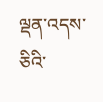ལྡན་འདས་ཅིའི་